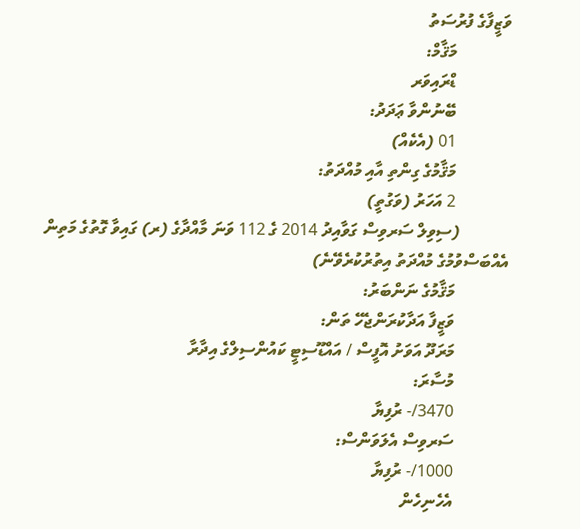ވަޒީފާގެ ފުރުސަތު
             މަޤާމް:
             ޑްރައިވަރ
             ބޭނުންވާ ޢަދަދު:
             01 (އެކެއް)
             މަޤާމުގެ ގިންތި އާއި މުއްދަތު:
             2 އަހަރު (ވަގުތީ)
            (ސިވިލް ސަރވިސް ގަވާއިދު 2014 ގެ 112 ވަނަ މާއްދާގެ (ރ) ގައިވާ ގޮތުގެ މަތިން އެއްބަސްވުމުގެ މުއްދަތު އިތުރުކުރެވޭނެ)
             މަޤާމުގެ ނަންބަރު:
             ވަޒީފާ އަދާކުރަންޖެހޭ ތަން:
             މަރަދޫ އަވަށު އޮފީސް / އައްޑޫސިޓީ ކައުންސިލްގެ އިދާރާ
             މުސާރަ:
             3470/- ރުފިޔާ
             ސަރވިސް އެލަވަންސް:
             1000/- ރުފިޔާ
             އެހެނިހެން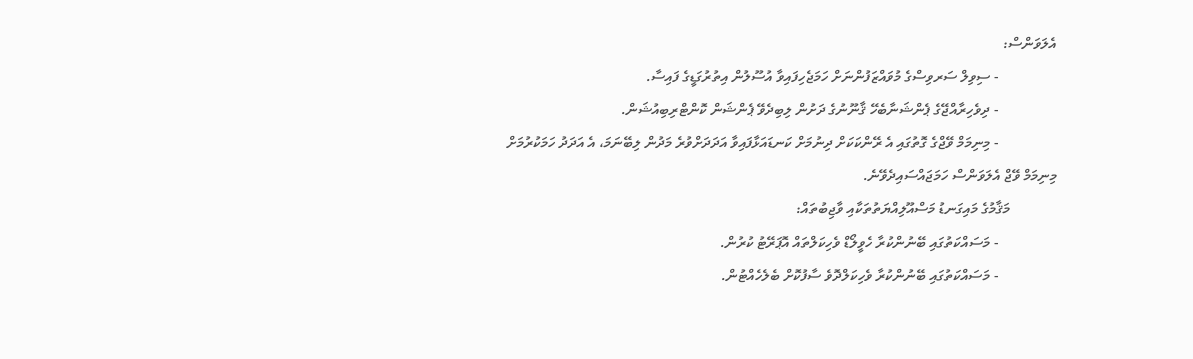އެލަވަންސް:
                - ސިވިލް ސަރވިސްގެ މުވައްޒަފުންނަށް ހަމަޖެހިފައިވާ އުސޫލުން އިތުރުގަޑީގެ ފައިސާ.
                - ދިވެހިރާއްޖޭގެ ޕެންޝަނާބެހޭ ޤާނޫނުގެ ދަށުން ލިބިދެވޭ ޕެންޝަން ކޮންޓްރިބިއުޝަން.
                - މިނިމަމް ވޭޖްގެ ގޮތުގައި އެ ރޭންކަކަށް ދިނުމަށް ކަނޑައަޅާފައިވާ އަދަދަށްވުރެ މަދުން ލިބޭނަމަ، އެ އަދަދު ހަމަކުރުމަށް މިނިމަމް ވޭޖް އެލަވަންސް ހަމަޖައްސައިދެވޭނެ.
             މަޤާމުގެ މައިގަނޑު މަސްއޫލިއްޔަތުތަކާއި ވާޖިބުތައް:
                - މަސައްކަތުގައި ބޭނުންކުރާ ހެވީލޯޑް ވެހިކަލްތައް އޮޕަރޭޓު ކުރުން.
                - މަސައްކަތުގައި ބޭނުންކުރާ ވެހިކަލްދޮވެ ސާފުކޮށް ބެލެހެއްޓުން.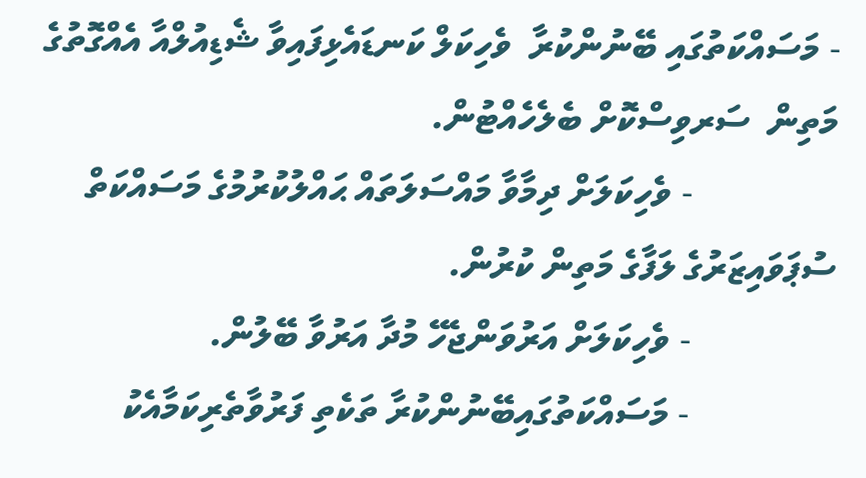- މަސައްކަތުގައި ބޭނުންކުރާ  ވެހިކަލް ކަނޑައެޅިފައިވާ ޝެޑިއުލްއާ އެއްގޮތުގެ މަތިން  ސަރވިސްކޮށް ބެލެހެއްޓުން.
                - ވެހިކަލަށް ދިމާވާ މައްސަލަތައް ޙައްލުކުރުމުގެ މަސައްކަތް ސުޕަވައިޒަރުގެ ލަފާގެ މަތިން ކުރުން.
                - ވެހިކަލަށް އަރުވަންޖެހޭ މުދާ އަރުވާ ބޭލުން.
                - މަސައްކަތުގައިބޭނުންކުރާ ތަކެތި ފަރުވާތެރިކަމާއެކު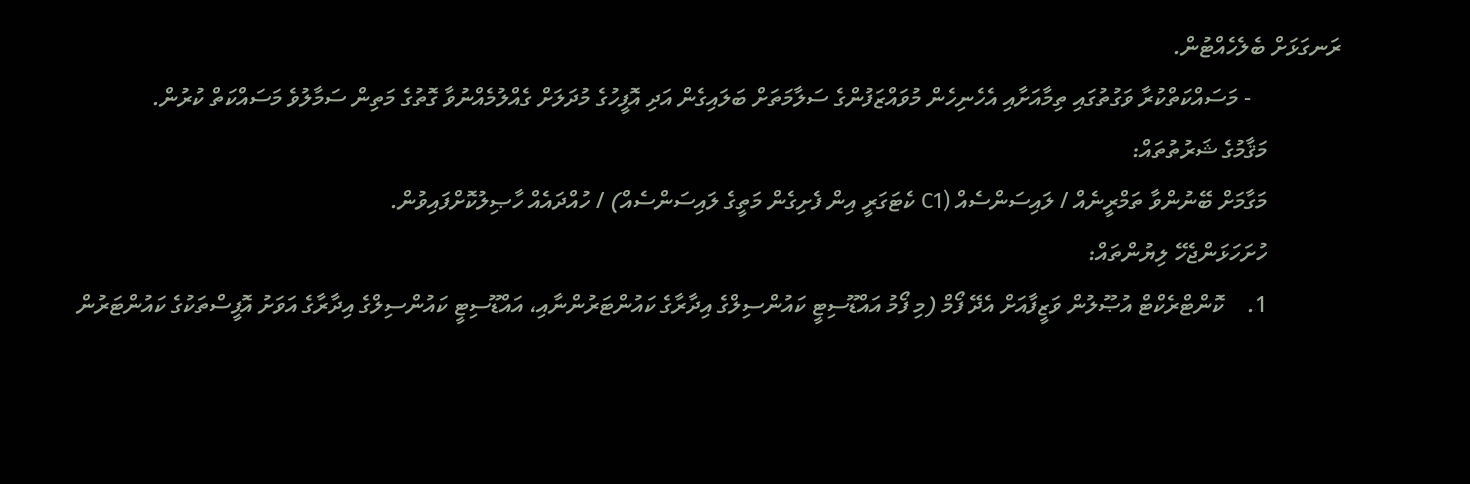ރަނގަޅަށް ބެލެހެއްޓުން.
                - މަސައްކަތްކުރާ ވަގުތުގައި ތިމާއަށާއި އެހެނިހެން މުވައްޒަފުންގެ ސަލާމަތަށް ބަލައިގެން އަދި އޮފީހުގެ މުދަލަށް ގެއްލުމެއްނުވާ ގޮތުގެ މަތިން ސަމާލުވެ މަސައްކަތް ކުރުން.
             މަޤާމުގެ ޝަރުތުތައް:
             މަގާމަށް ބޭނުންވާ ތަމްރީނެއް / ލައިސަންސެއް (C1 ކެޓަގަރީ އިން ފެށިގެން މަތީގެ ލައިސަންސެއް) / ހުއްދައެއް ހާޞިލުކޮށްފައިވުން.
             ހުށަހަޅަންޖެހޭ ލިޔުންތައް:
             1.    ކޮންޓްރެކްޓް އުޞޫލުން ވަޒީފާއަށް އެދޭ ފޯމް (މި ފޯމު އައްޑޫސިޓީ ކައުންސިލްގެ އިދާރާގެ ކައުންޓަރުންނާއި، އައްޑޫސިޓީ ކައުންސިލްގެ އިދާރާގެ އަވަށު އޮފީސްތަކުގެ ކައުންޓަރުން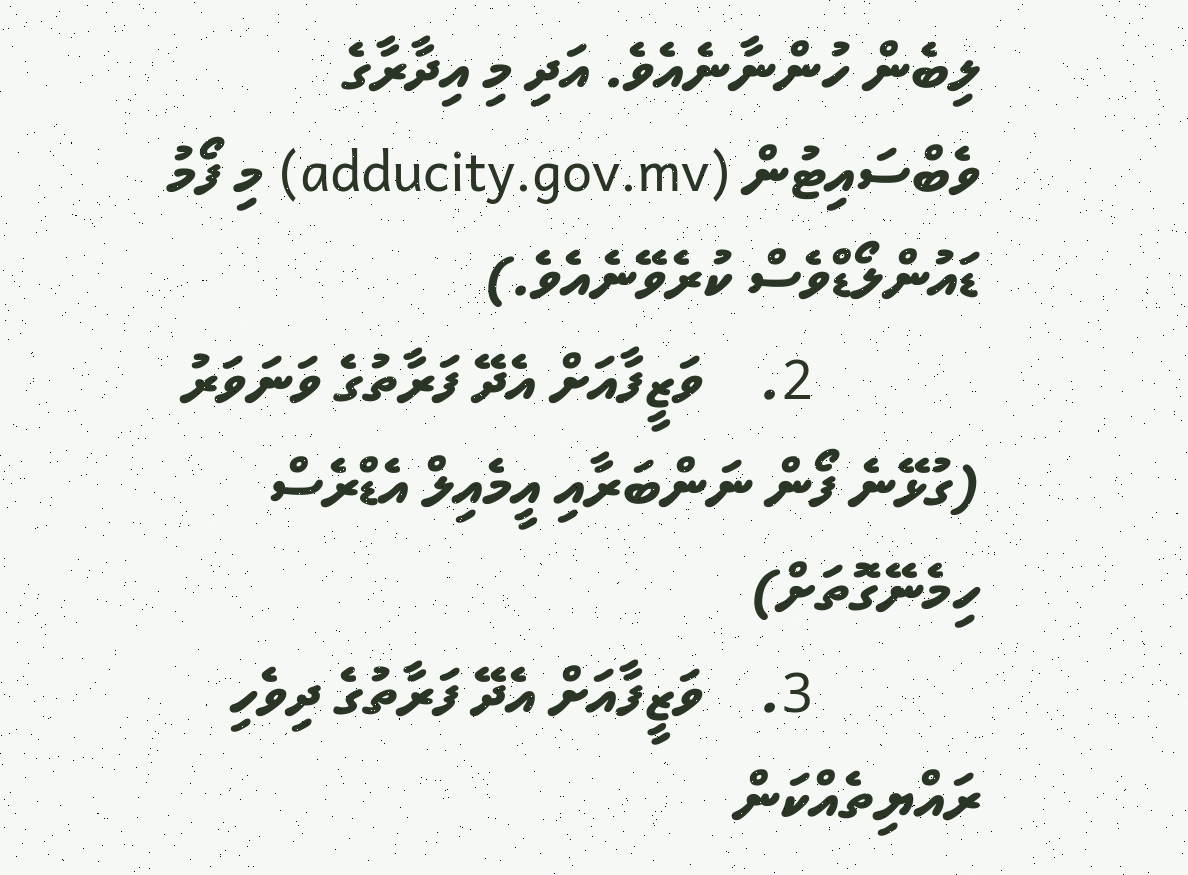ލިބެން ހުންނާނެއެވެ. އަދި މި އިދާރާގެ ވެބްސައިޓުން (adducity.gov.mv) މި ފޯމު ޑައުންލޯޑްވެސް ކުރެވޭނެއެވެ.)
            2.    ވަޒީފާއަށް އެދޭ ފަރާތުގެ ވަނަވަރު (ގުޅޭނެ ފޯން ނަންބަރާއި އީމެއިލް އެޑްރެސް ހިމެނޭގޮތަށް)
            3.    ވަޒީފާއަށް އެދޭ ފަރާތުގެ ދިވެހި ރައްޔިތެއްކަން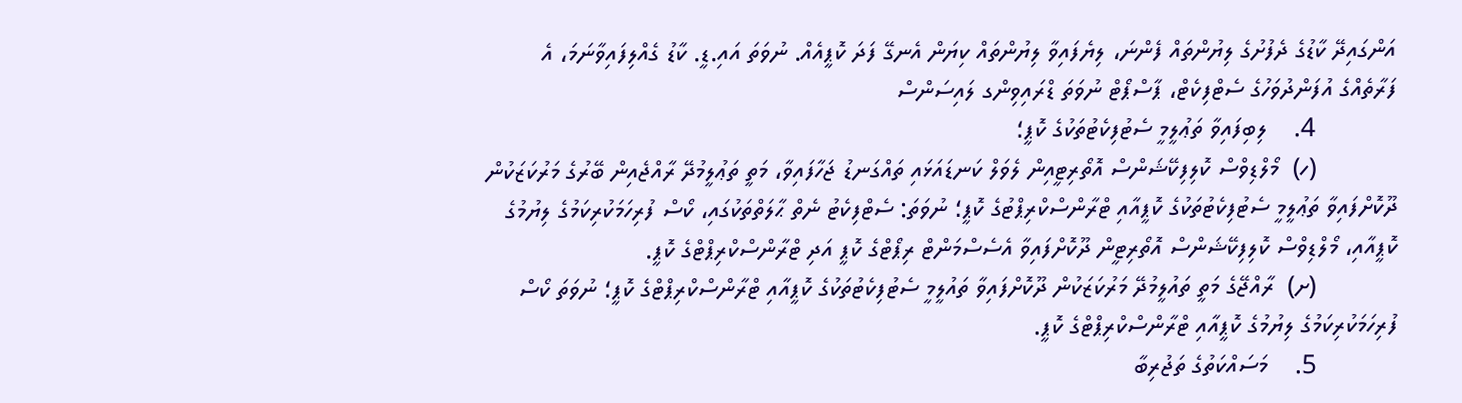އަންގައިދޭ ކާޑުގެ ދެފުށުގެ ލިޔުންތައް ފެންނަ، ލިޔެފައިވާ ލިޔުންތައް ކިޔަން އެނގޭ ފަދަ ކޮޕީއެއް. ނުވަތަ އައި.ޑީ. ކާޑު ގެއްލިފައިވާނަމަ، އެ ފަރާތެއްގެ އުފަންދުވަހުގެ ސެޓްފިކެޓް، ޕާސްޕޯޓް ނުވަތަ ޑްރައިވިންގ ލައިސަންސް
            4.    ލިބިފައިވާ ތަޢުލީމީ ސެޓުފިކެޓުތަކުގެ ކޮޕީ؛
            (ހ)  މޯލްޑިވްސް ކޮލިފިކޭޝަންސް އޮތޯރިޓީއިން ލެވަލް ކަނޑައަޅައި ތައްގަނޑު ޖަހާފައިވާ، މަތީ ތަޢުލީމުދޭ ރާއްޖެއިން ބޭރުގެ މަރުކަޒަކުން ދޫކޮށްފައިވާ ތަޢުލީމީ ސެޓުފިކެޓުތަކުގެ ކޮޕީއާއި ޓްރާންސްކްރިޕްޓުގެ ކޮޕީ؛ ނުވަތަ: ސެޓްފިކެޓު ނެތް ޙާލަތްތަކުގައި، ކޯސް ފުރިހަމަކުރިކަމުގެ ލިޔުމުގެ ކޮޕީއާއި، މޯލްޑިވްސް ކޮލިފިކޭޝަންސް އޮތޯރިޓީން ދޫކޮށްފައިވާ އެސެސްމަންޓް ރިޕޯޓްގެ ކޮޕީ އަދި ޓްރާންސްކްރިޕްޓްގެ ކޮޕީ.
            (ށ)  ރާއްޖޭގެ މަތީ ތައުލީމުދޭ މަރުކަޒަކުން ދޫކޮށްފައިވާ ތައުލީމީ ސެޓުފިކެޓުތަކުގެ ކޮޕީއާއި ޓްރާންސްކްރިޕްޓްގެ ކޮޕީ؛ ނުވަތަ ކޯސް ފުރިހަމަކުރިކަމުގެ ލިޔުމުގެ ކޮޕީއާއި ޓްރާންސްކްރިޕްޓްގެ ކޮޕީ.
            5.    މަސައްކަތުގެ ތަޖުރިބާ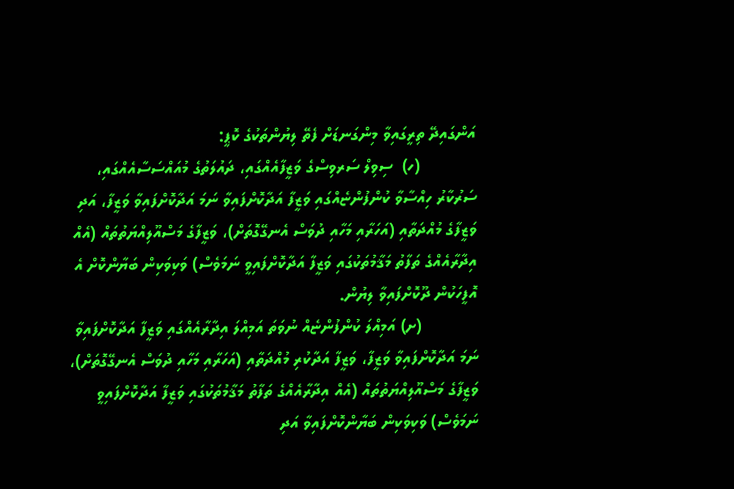އަންގައިދޭ ތިރީގައިވާ މިންގަނޑަށް ފެތޭ ލިޔުންތަކުގެ ކޮޕީ:
            (ހ)  ސިވިލް ސަރވިސްގެ ވަޒީފާއެއްގައި، ދައުލަތުގެ މުއައްސަސާއެއްގައި، ސަރުކާރު ހިއްސާވާ ކުންފުންޏެއްގައި ވަޒީފާ އަދާކޮށްފައިވާ ނަމަ އަދާކޮށްފައިވާ ވަޒީފާ، އަދި ވަޒީފާގެ މުއްދަތާއި (އަހަރާއި މަހާއި ދުވަސް އެނގޭގޮތަށް)، ވަޒީފާގެ މަސްއޫލިއްޔަތުތައް (އެއް އިދާރާއެއްގެ ތަފާތު މަޤާމުތަކުގައި ވަޒީފާ އަދާކޮށްފައިވީ ނަމަވެސް) ވަކިވަކިން ބަޔާންކޮށް އެ އޮފީހަކުން ދޫކޮށްފައިވާ ލިޔުން.
            (ށ) އަމިއްލަ ކުންފުންޏެއް ނުވަތަ އަމިއްލަ އިދާރާއެއްގައި ވަޒީފާ އަދާކޮށްފައިވާ ނަމަ އަދާކޮށްފައިވާ ވަޒީފާ، ވަޒީފާ އަދާކުރި މުއްދަތާއި (އަހަރާއި މަހާއި ދުވަސް އެނގޭގޮތަށް)، ވަޒީފާގެ މަސްއޫލިއްޔަތުތައް (އެއް އިދާރާއެއްގެ ތަފާތު މަޤާމުތަކުގައި ވަޒީފާ އަދާކޮށްފައިވީ ނަމަވެސް) ވަކިވަކިން ބަޔާންކޮށްފައިވާ އަދި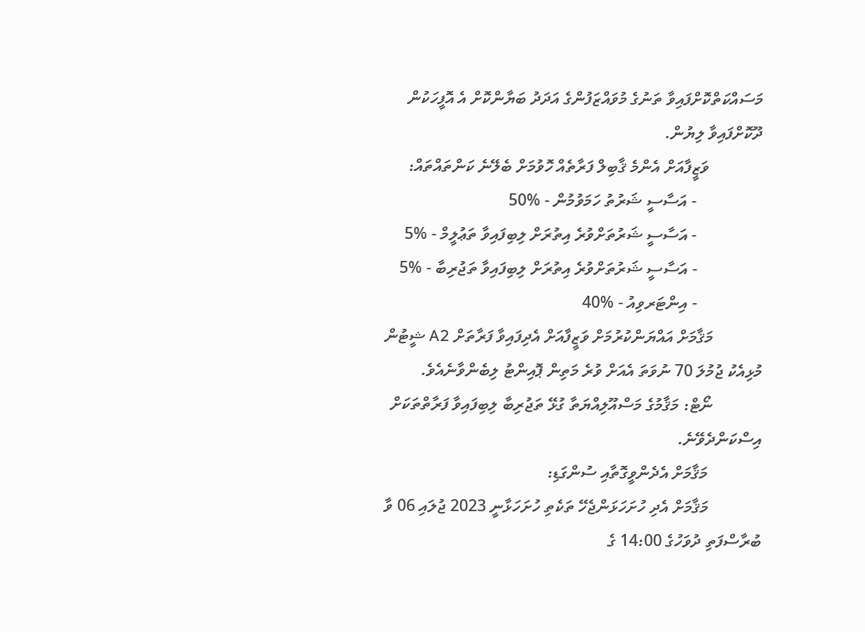މަސައްކަތްކޮށްފައިވާ ތަނުގެ މުވައްޒަފުންގެ އަދަދު ބަޔާންކޮށް އެ އޮފީހަކުން ދޫކޮށްފައިވާ ލިޔުން.
             ވަޒީފާއަށް އެންމެ ޤާބިލް ފަރާތެއް ހޮވުމަށް ބެލޭނެ ކަންތައްތައް:
                - އަސާސީ ޝަރުތު ހަމަވުމުން - %50
                - އަސާސީ ޝަރުތަށްވުރެ އިތުރަށް ލިބިފައިވާ ތަޢުލީމް - %5
                - އަސާސީ ޝަރުތަށްވުރެ އިތުރަށް ލިބިފައިވާ ތަޖުރިބާ - %5
                - އިންޓަރވިއު - %40
            މަޤާމަށް އައްޔަންކުރުމަށް ވަޒީފާއަށް އެދިފައިވާ ފަރާތަށް A2 ޝީޓުން މުޅިއެކު ޖުމުލަ 70 ނުވަތަ އެއަށް ވުރެ މަތިން ޕޮއިންޓު ލިބެންވާނެއެވެ.
            ނޯޓް: މަޤާމުގެ މަސްއޫލިއްޔަތާ ގުޅޭ ތަޖުރިބާ ލިބިފައިވާ ފަރާތްތަކަށް އިސްކަންދެވޭނެ.
             މަޤާމަށް އެދެންވީގޮތާއި ސުންގަޑި:
             މަޤާމަށް އެދި ހުށަހަޅަންޖެހޭ ތަކެތި ހުށަހަޅާނީ 2023 ޖުލައި 06 ވާ ބުރާސްފަތި ދުވަހުގެ 14:00 ގެ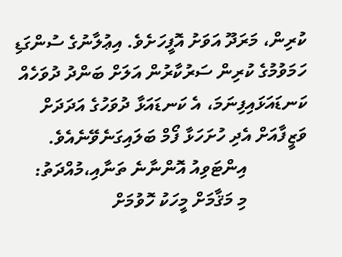ކުރިން، މަރަދޫ އަވަށު އޮފީހަށެވެ. އިޢުލާނުގެ ސުންގަޑި ހަމަވުމުގެ ކުރިން ސަރުކާރުން އަލަށް ބަންދު ދުވަހެއް ކަނޑައަޅައިފިނަމަ، އެ ކަނޑައަޅާ ދުވަހުގެ އަދަދަށް ވަޒީފާއަށް އެދި ހުށަހަޅާ ފޯމް ބަލައިގަނެވޭނެއެވެ.
             އިންޓަވިއު އޮންނާނެ ތަނާއި،މުއްދަތު:
             މި މަޤާމަށް މީހަކު ހޮވުމަށް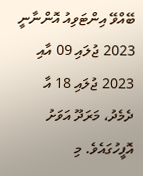ބޭއްވޭ އިންޓަވިއު އޮންނާނީ 2023 ޖުލައި 09 އާއި 2023 ޖުލައި 18 އާ ދެމެދު، މަރަދޫ އަވަށު އޮފީހުގައެވެ. މި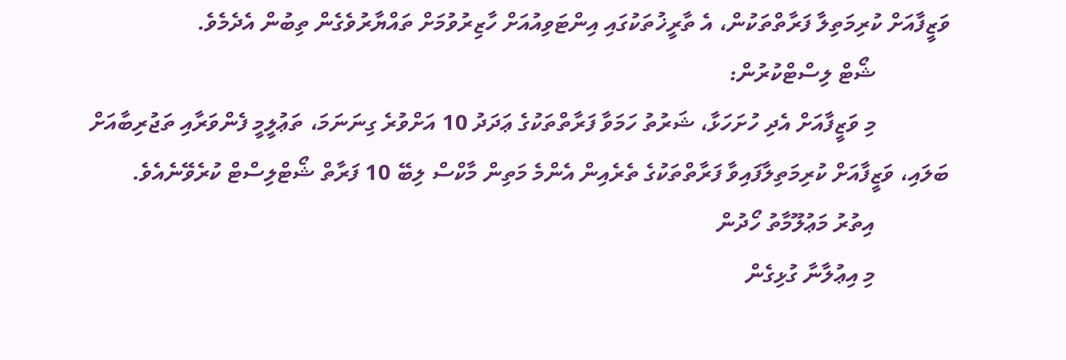ވަޒީފާއަށް ކުރިމަތިލާ ފަރާތްތަކުން، އެ ތާރީޚުތަކުގައި އިންޓަވިއުއަށް ހާޒިރުވުމަށް ތައްޔާރުވެގެން ތިބުން އެދެމެވެ.
             ޝޯޓް ލިސްޓްކުރުން:
             މި ވަޒީފާއަށް އެދި ހުށަހަޅާ، ޝަރުތު ހަމަވާ ފަރާތްތަކުގެ ޢަދަދު 10 އަށްވުރެ ގިނަނަމަ، ތަޢުލީމީ ފެންވަރާއި ތަޖުރިބާއަށް ބަލައި، ވަޒީފާއަށް ކުރިމަތިލާފައިވާ ފަރާތްތަކުގެ ތެރެއިން އެންމެ މަތިން މާކްސް ލިބޭ 10 ފަރާތް ޝޯޓްލިސްޓް ކުރެވޭނެއެވެ.
             އިތުރު މަޢުލޫމާތު ހޯދުން
             މި އިޢުލާނާ ގުޅިގެން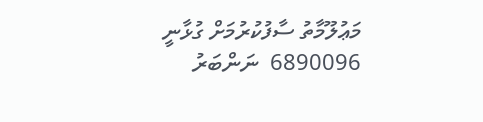މަޢުލޫމާތު ސާފުކުރުމަށް ގުޅާނީ 6890096  ނަންބަރު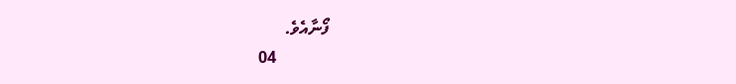ފޯނާއެވެ.
             04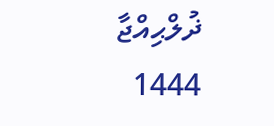ޛުލްޙިއްޖާ  1444